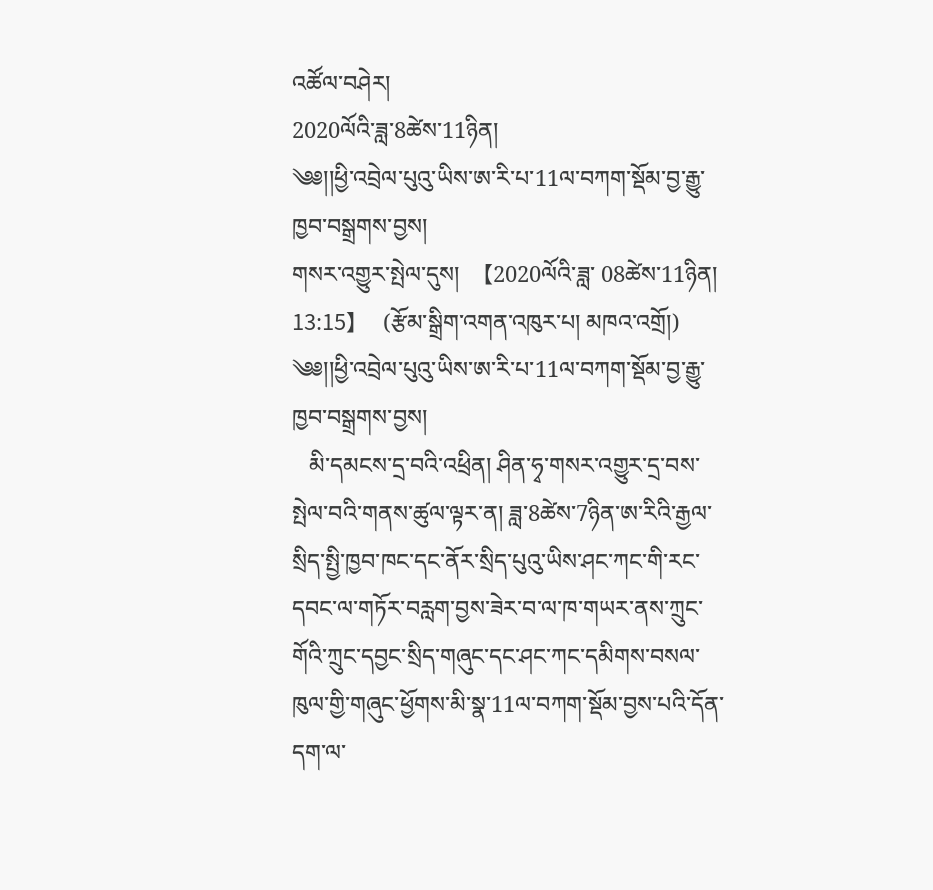འཚོལ་བཤེར།
2020ལོའི་ཟླ་8ཚེས་11ཉིན།
༄༅།།ཕྱི་འབྲེལ་པུའུ་ཡིས་ཨ་རི་པ་11ལ་བཀག་སྡོམ་བྱ་རྒྱུ་ཁྱབ་བསྒྲགས་བྱས།
གསར་འགྱུར་སྤེལ་དུས།  【2020ལོའི་ཟླ་ 08ཚེས་11ཉིན། 13:15】   (རྩོམ་སྒྲིག་འགན་འཁུར་པ། མཁའ་འགྲོ།)
༄༅།།ཕྱི་འབྲེལ་པུའུ་ཡིས་ཨ་རི་པ་11ལ་བཀག་སྡོམ་བྱ་རྒྱུ་ཁྱབ་བསྒྲགས་བྱས།
   མི་དམངས་དྲ་བའི་འཕྲིན། ཤིན་ཧྭ་གསར་འགྱུར་དྲ་བས་སྤེལ་བའི་གནས་ཚུལ་ལྟར་ན། ཟླ་8ཚེས་7ཉིན་ཨ་རིའི་རྒྱལ་སྲིད་སྤྱི་ཁྱབ་ཁང་དང་ནོར་སྲིད་པུའུ་ཡིས་ཤང་ཀང་གི་རང་དབང་ལ་གཏོར་བརླག་བྱས་ཟེར་བ་ལ་ཁ་གཡར་ནས་ཀྲུང་གོའི་ཀྲུང་དབྱང་སྲིད་གཞུང་དང་ཤང་ཀང་དམིགས་བསལ་ཁུལ་གྱི་གཞུང་ཕྱོགས་མི་སྣ་11ལ་བཀག་སྡོམ་བྱས་པའི་དོན་དག་ལ་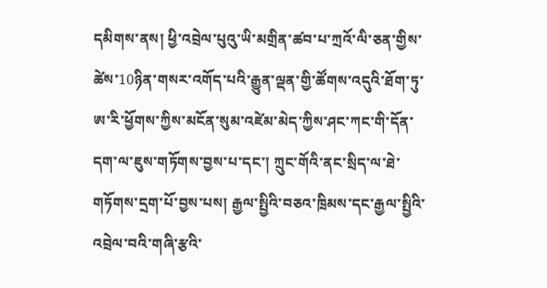དམིགས་ནས། ཕྱི་འབྲེལ་པུའུ་ཡི་མགྲིན་ཚབ་པ་ཀྲའོ་ལི་ཅན་གྱིས་ཚེས་10ཉིན་གསར་འགོད་པའི་རྒྱུན་ལྡན་གྱི་ཚོགས་འདུའི་ཐོག་ཏུ་ཨ་རི་ཕྱོགས་ཀྱིས་མངོན་སུམ་འཛེམ་མེད་ཀྱིས་ཤང་ཀང་གི་དོན་དག་ལ་ཇུས་གཏོགས་བྱས་པ་དང་། ཀྲུང་གོའི་ནང་སྲིད་ལ་ཐེ་གཏོགས་དྲག་པོ་བྱས་པས། རྒྱལ་སྤྱིའི་བཅའ་ཁྲིམས་དང་རྒྱལ་སྤྱིའི་འབྲེལ་བའི་གཞི་རྩའི་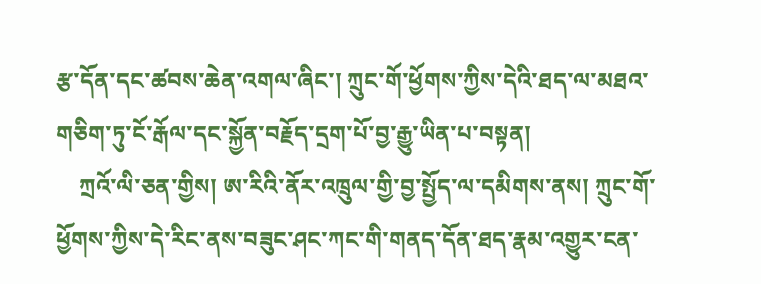རྩ་དོན་དང་ཚབས་ཆེན་འགལ་ཞིང་། ཀྲུང་གོ་ཕྱོགས་ཀྱིས་དེའི་ཐད་ལ་མཐའ་གཅིག་ཏུ་ངོ་རྒོལ་དང་སྐྱོན་བརྗོད་དྲག་པོ་བྱ་རྒྱུ་ཡིན་པ་བསྟན།
    ཀྲའོ་ལི་ཅན་གྱིས། ཨ་རིའི་ནོར་འཁྲུལ་གྱི་བྱ་སྤྱོད་ལ་དམིགས་ནས། ཀྲུང་གོ་ཕྱོགས་ཀྱིས་དེ་རིང་ནས་བཟུང་ཤང་ཀང་གི་གནད་དོན་ཐད་རྣམ་འགྱུར་ངན་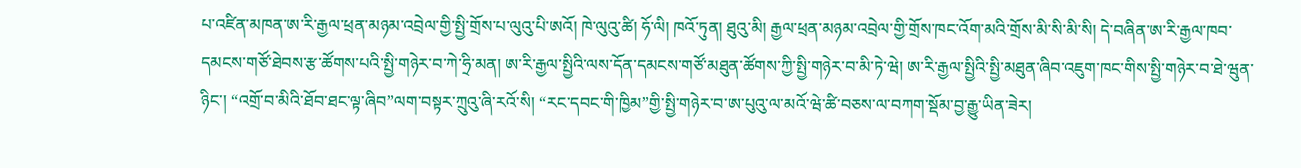པ་འཛིན་མཁན་ཨ་རི་རྒྱལ་ཕྲན་མཉམ་འབྲེལ་གྱི་སྤྱི་གྲོས་པ་ལུའུ་པི་ཨའོ། ཁེ་ལུའུ་ཚི། ཧོ་ལི། ཁའོ་ཏུན། ཐུའུ་མི། རྒྱལ་ཕྲན་མཉམ་འབྲེལ་གྱི་གྲོས་ཁང་འོག་མའི་གྲོས་མི་སི་མི་སི། དེ་བཞིན་ཨ་རི་རྒྱལ་ཁབ་དམངས་གཙོ་ཐེབས་རྩ་ཚོགས་པའི་སྤྱི་གཉེར་བ་ཀེ་ཧྲི་མན། ཨ་རི་རྒྱལ་སྤྱིའི་ལས་དོན་དམངས་གཙོ་མཐུན་ཚོགས་ཀྱི་སྤྱི་གཉེར་བ་མི་ཏེ་ཝེ། ཨ་རི་རྒྱལ་སྤྱིའི་སྤྱི་མཐུན་ཞིབ་འཇུག་ཁང་གིས་སྤྱི་གཉེར་བ་ཐེ་ཝུན་ཉིང་། “འགྲོ་བ་མིའི་ཐོབ་ཐང་ལྟ་ཞིབ”ལག་བསྟར་ཀྲུའུ་ཞི་རའོ་སི། “རང་དབང་གི་ཁྱིམ”གྱི་སྤྱི་གཉེར་བ་ཨ་པུའུ་ལ་མའོ་ཝེ་ཚི་བཅས་ལ་བཀག་སྡོམ་བྱ་རྒྱུ་ཡིན་ཟེར།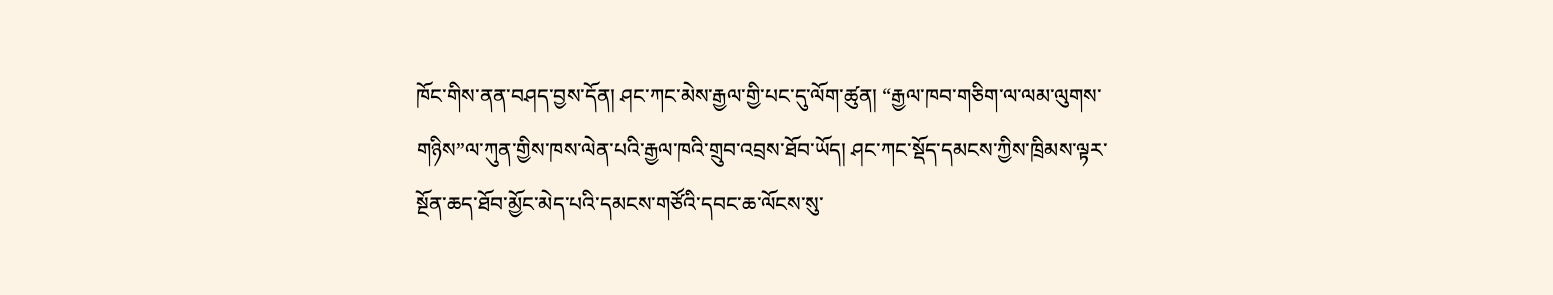ཁོང་གིས་ནན་བཤད་བྱས་དོན། ཤང་ཀང་མེས་རྒྱལ་གྱི་པང་དུ་ལོག་ཚུན། “རྒྱལ་ཁབ་གཅིག་ལ་ལམ་ལུགས་གཉིས”ལ་ཀུན་གྱིས་ཁས་ལེན་པའི་རྒྱལ་ཁའི་གྲུབ་འབྲས་ཐོབ་ཡོད། ཤང་ཀང་སྡོད་དམངས་ཀྱིས་ཁྲིམས་ལྟར་སྔོན་ཆད་ཐོབ་མྱོང་མེད་པའི་དམངས་གཙོའི་དབང་ཆ་ལོངས་སུ་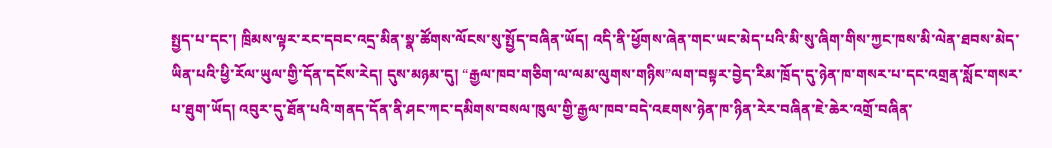སྤྱད་པ་དང་། ཁྲིམས་ལྟར་རང་དབང་འདྲ་མིན་སྣ་ཚོགས་ལོངས་སུ་སྤྱོད་བཞིན་ཡོད། འདི་ནི་ཕྱོགས་ཞེན་གང་ཡང་མེད་པའི་མི་སུ་ཞིག་གིས་ཀྱང་ཁས་མི་ལེན་ཐབས་མེད་ཡིན་པའི་ཕྱི་རོལ་ཡུལ་གྱི་དོན་དངོས་རེད། དུས་མཉམ་དུ། “རྒྱལ་ཁབ་གཅིག་ལ་ལམ་ལུགས་གཉིས”ལག་བསྟར་བྱེད་རིམ་ཁྲོད་དུ་ཉེན་ཁ་གསར་པ་དང་འགྲན་སློང་གསར་པ་ཐུག་ཡོད། འབུར་དུ་ཐོན་པའི་གནད་དོན་ནི་ཤང་ཀང་དམིགས་བསལ་ཁུལ་གྱི་རྒྱལ་ཁབ་བདེ་འཇགས་ཉེན་ཁ་ཉིན་རེར་བཞིན་ཇེ་ཆེར་འགྲོ་བཞིན་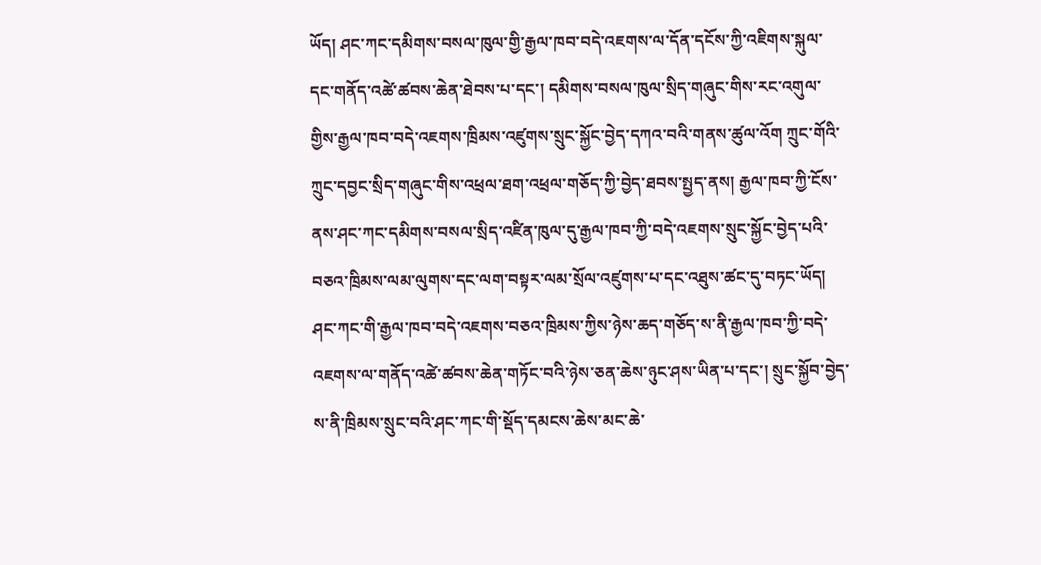ཡོད། ཤང་ཀང་དམིགས་བསལ་ཁུལ་གྱི་རྒྱལ་ཁབ་བདེ་འཇགས་ལ་དོན་དངོས་ཀྱི་འཇིགས་སྐུལ་དང་གནོད་འཚེ་ཚབས་ཆེན་ཐེབས་པ་དང་། དམིགས་བསལ་ཁུལ་སྲིད་གཞུང་གིས་རང་འགུལ་གྱིས་རྒྱལ་ཁབ་བདེ་འཇགས་ཁྲིམས་འཛུགས་སྲུང་སྐྱོང་བྱེད་དཀའ་བའི་གནས་ཚུལ་འོག ཀྲུང་གོའི་ཀྲུང་དབྱང་སྲིད་གཞུང་གིས་འཕྲལ་ཐག་འཕྲལ་གཅོད་ཀྱི་བྱེད་ཐབས་སྤྱད་ནས། རྒྱལ་ཁབ་ཀྱི་ངོས་ནས་ཤང་ཀང་དམིགས་བསལ་སྲིད་འཛིན་ཁུལ་དུ་རྒྱལ་ཁབ་ཀྱི་བདེ་འཇགས་སྲུང་སྐྱོང་བྱེད་པའི་བཅའ་ཁྲིམས་ལམ་ལུགས་དང་ལག་བསྟར་ལམ་སྲོལ་འཛུགས་པ་དང་འཐུས་ཚང་དུ་བཏང་ཡོད། ཤང་ཀང་གི་རྒྱལ་ཁབ་བདེ་འཇགས་བཅའ་ཁྲིམས་ཀྱིས་ཉེས་ཆད་གཅོད་ས་ནི་རྒྱལ་ཁབ་ཀྱི་བདེ་འཇགས་ལ་གནོད་འཚེ་ཚབས་ཆེན་གཏོང་བའི་ཉེས་ཅན་ཆེས་ཉུང་ཤས་ཡིན་པ་དང་། སྲུང་སྐྱོབ་བྱེད་ས་ནི་ཁྲིམས་སྲུང་བའི་ཤང་ཀང་གི་སྡོད་དམངས་ཆེས་མང་ཆེ་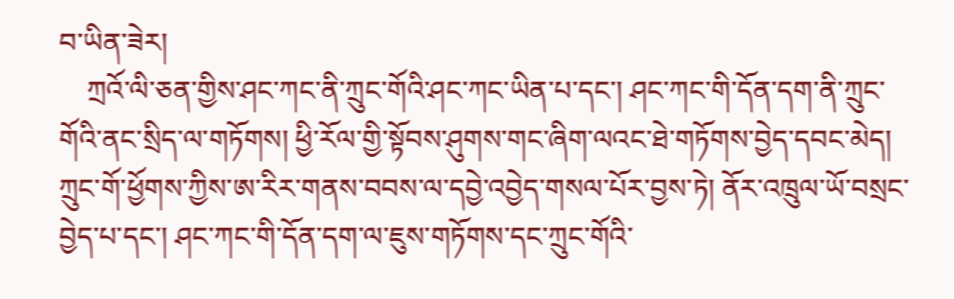བ་ཡིན་ཟེར།
    ཀྲའོ་ལི་ཅན་གྱིས་ཤང་ཀང་ནི་ཀྲུང་གོའི་ཤང་ཀང་ཡིན་པ་དང་། ཤང་ཀང་གི་དོན་དག་ནི་ཀྲུང་གོའི་ནང་སྲིད་ལ་གཏོགས། ཕྱི་རོལ་གྱི་སྟོབས་ཤུགས་གང་ཞིག་ལའང་ཐེ་གཏོགས་བྱེད་དབང་མེད། ཀྲུང་གོ་ཕྱོགས་ཀྱིས་ཨ་རིར་གནས་བབས་ལ་དབྱེ་འབྱེད་གསལ་པོར་བྱས་ཏེ། ནོར་འཁྲུལ་ཡོ་བསྲང་བྱེད་པ་དང་། ཤང་ཀང་གི་དོན་དག་ལ་ཇུས་གཏོགས་དང་ཀྲུང་གོའི་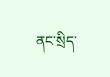ནང་སྲིད་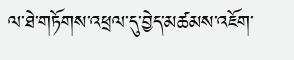ལ་ཐེ་གཏོགས་འཕྲལ་དུ་བྱེད་མཚམས་འཇོག་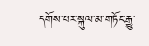དགོས་པར་སྐུལ་མ་གཏོང་རྒྱུ་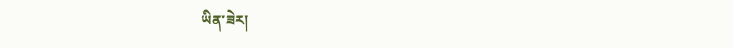ཡིན་ཟེར།